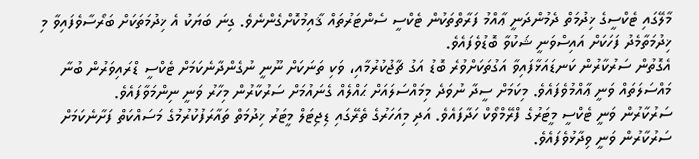މާލޭގައި ޓެކްސީގެ ޚިދުމަތް ދެމުންދަނީ ޢާއްމު ފަރާތްތަކުން ޓެކްސީ ސެންޓަރުތައް ޤާއިމުކޮށްގެންނެވެ. ގިނަ ބަޔަކު އެ ޚިދުމަތަކަށް ބަރޯސާވެފައިވާ މި ޚިދުމަތާމެދު ފަހަކަށް އައިސްވަނީ ޝަކުވާ ބޮޑުވެފައެވެ.
އެގޮތުން ސަރުކާރުން ކަނޑައަޅާފައިވާ އަގުތަކަށްވުރެ ބޮޑު އަގު ޗާޖުކުރުމާއި، ވަކި ތަނަކަށް ނޫނީ ނުގެންދާނެކަމަށް ޓެކްސީ ޑްރައިވަރުން ބުނާ މައްސަލަތައް ވަނީ ޢާއްމުވެފައެވެ. މިކަމަށް ސީދާ ނުވަދެ މިމައްސަލައަށް ޙައްލެއް ގެނައުމަށް ސަރުކާރުން މިހާރު ވަނީ ނިންމަވާފައެވެ.
ސަރުކާރުން ވަނީ ޓެކްސީ މީޓަރުގެ ފްރޭމްވޯކް ހަދާފައެވެ. އަދި މިއަހަރުގެ ތެރޭގައި ޑިޖިޓަލް މީޓަރު ޚިދުމަތް ތައާރަފުކުރުމުގެ މަސައްކަތް ފަށާނެކަމަށް ސަރުކާރުން ވަނީ ވިދާޅުވެފައެވެ.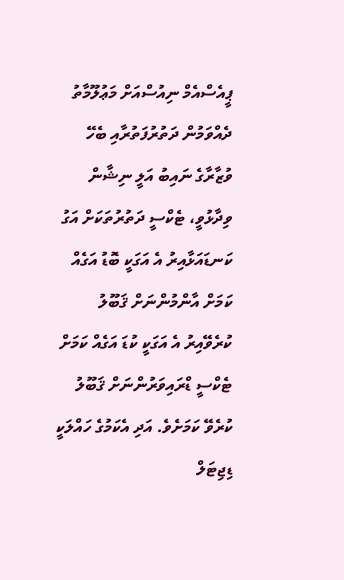ޕީއެސްއެމް ނިއުސްއަށް މަޢުލޫމާތު ދެއްވަމުން ދަތުރުފަތުރާއި ބެހޭ ވުޒާރާގެ ނައިބު އަލީ ނިޝާން ވިދާޅުވީ، ޓެކްސީ ދަތުރުތަކަށް އަގު ކަނޑައަޅާއިރު އެ އަގަކީ ބޮޑު އަގެއް ކަމަށް އާންމުންނަށް ޤަބޫލު ކުރެވޭއިރު އެ އަގަކީ ކުޑަ އަގެއް ކަމަށް ޓެކްސީ ޑްރައިވަރުންނަށް ޤަބޫލު ކުރެވޭ ކަމަށެވެ. އަދި އެކަމުގެ ހައްލަކީ ޑިޖިޓަލް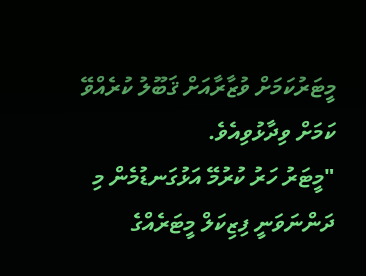މީޓަރުކަމަށް ވުޒާރާއަށް ޤަބޫލު ކުރެއްވޭ ކަމަށް ވިދާޅުވިއެވެ.
"މީޓަރު ހަރު ކުރުމޭ އަޅުގަނޑުމެން މި ދަންނަވަނީ ފިޒިކަލް މީޓަރެއްގެ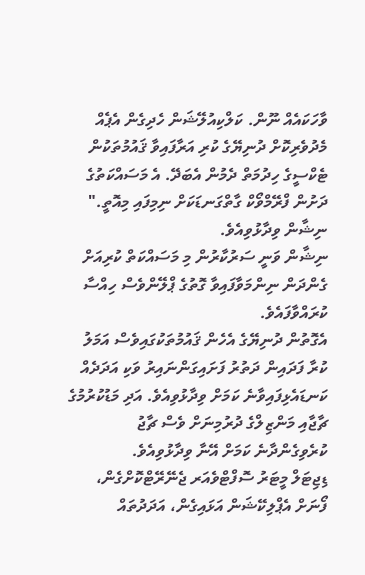ވާހަކައެއް ނޫން. ކަލްކިއުލޭޝަން ހެދިގެން އެޕެއް މެދުވެރިކޮށް ދުނިޔޭގެ ކުރި އަރާފައިވާ ޤައުމުތަކުން ޓެކްސީގެ ހިދުމަތް ދެމުން އެބަދޭ. އެ މަސައްކަތުގެ ދަށުން ފްރޭމްވޯކް ގާތްގަނޑަކަށް ނިމިފައި މިއޮތީ." ނިޝާން ވިދާޅުވިއެވެ.
ނިޝާން ވަނީ ސަރުކާރުން މި މަސައްކަތް ކުރިއަށް ގެންދަން ނިންމަވާފައިވާ ގޮތުގެ ޕްލޭންވެސް ހިއްސާ ކުރައްވާފައެވެ.
އެގޮތުން ދުނިޔޭގެ އެހެން ޤައުމުތަކުގައިވެސް އަމަލު ކުރާ ފަދައިން ދަތުރު ފަށައިގަންނައިރު ވަކި އަދަދެއް ކަނޑައެޅިފައިވާނެ ކަމަށް ވިދާޅުވިއެވެ. އަދި މަޑުކުރުމުގެ ޗާޖާއި މަންޒިލްގެ ދުރުމިނަށް ވެސް ޗާޖު ކުރެވިގެންދާނެ ކަމަށް އޭނާ ވިދާޅުވިއެވެ.
ޑިޖިޓަލް މީޓަރު ސޮފްޓްވެއަރ ޖެނޭރޭޓްކޮށްގެން، ފޯނަށް އެޕްލިކޭޝަން އަޅައިގެން، އަދަދުތައް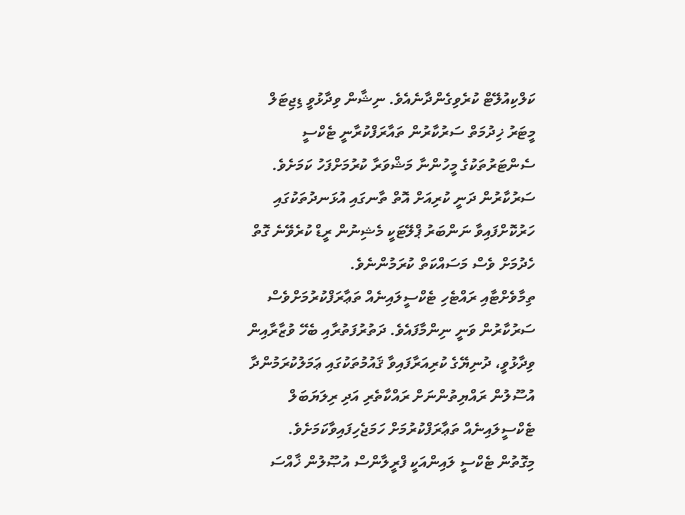ކަލްކިއުލޭޓް ކުރެވިގެންދާނެއެވެ. ނިޝާން ވިދާޅުވީ ޑިޖިޓަލް މީޓަރު ޚިދުމަތް ސަރުކާރުން ތައާރަފްކުރާނީ ޓެކްސީ ސެންޓަރުތަކުގެ މީހުންނާ މަޝްވަރާ ކުރުމަށްފަހު ކަމަށެވެ.
ސަރުކާރުން ދަނީ ކުރިއަށް އޮތް ތާނގައި އުޅަނދުތަކުގައި ހަރުކޮށްފައިވާ ނަންބަރު ޕްލޭޓަކީ މެޝިނުން ރީޑް ކުރެވޭނެ ގޮތް ހެދުމަށް ވެސް މަސައްކަތް ކުރަމުންނެވެ.
ތިމާވެށްޓާއި ރައްޓެހި ޓެކްސީލައިނެއް ތަޢާރަފްކުރުމަށްވެސް ސަރުކާރުން ވަނީ ނިންމާފައެވެ. ދަތުރުފަތުރާއި ބެހޭ ވުޒާރާއިން ވިދާޅުވީ، ދުނިޔޭގެ ކުރިއަރާފައިވާ ޤައުމުތަކުގައި ޢަމަލުކުރަމުންދާ އުސޫލުން ރައްޔިތުންނަށް ރައްކާތެރި އަދި ރިލަޔަބަލް ޓެކްސީލައިނެއް ތަޢާރަފްކުރުމަށް ހަމަޖެހިފައިވާކަމަށެވެ.
މިގޮތުން ޓެކްސީ ލައިންއަކީ ފްރީލާންސް އުޞޫލުން ޚާއްސަ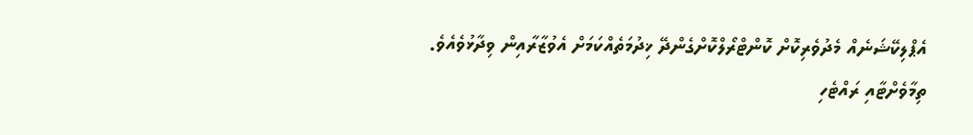އެޕްލިކޭޝަނެއް މެދުވެރިކޮށް ކޮންޓްރޯލްކޮށްގެންދޭ ޚިދުމަތެއްކަމަށް އެވުޒާރާއިން ވިދާޅުވެއެވެ.
ތިމާވެށްޓާއި ރައްޓެހި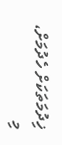ޚިދުމަތަކަށް ހެދުމަށް، މި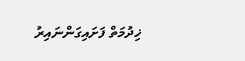ޚިދުމަތް ފަށައިގަންނައިރު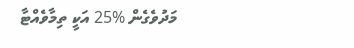މަދުވެގެން %25 އަކީ ތިމާވެއްޓާ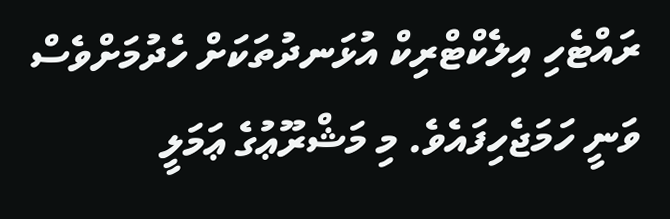ރައްޓެހި އިލެކްޓްރިކް އުޅަނދުތަކަށް ހެދުމަށްވެސް ވަނީ ހަމަޖެހިފައެވެ. މި މަޝްރޫޢުގެ ޢަމަލީ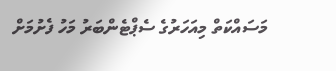މަސައްކަތް މިއަހަރުގެ ސެޕްޓެންބަރު މަހު ފެށުމަށް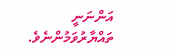އަންނަނީ ތައްޔާރުވަމުންނެވެ.